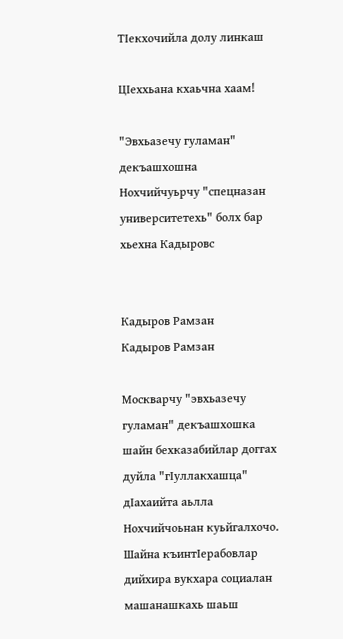ТIекхочийла долу линкаш

ЦIеххьана кхаьчна хаам!

"Эвхьазечу гуламан" декъашхошна Нохчийчуьрчу "спецназан университетехь" болх бар хьехна Кадыровс


Кадыров Рамзан
Кадыров Рамзан

Москварчу "эвхьазечу гуламан" декъашхошка шайн бехказабийлар доггах дуйла "гIуллакхашца" дIахаийта аьлла Нохчийчоьнан куьйгалхочо. Шайна къинтIерабовлар дийхира вукхара социалан машанашкахь шаьш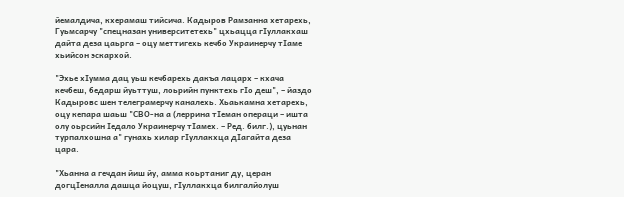йемалдича, кхерамаш тийсича. Кадыров Рамзанна хетарехь, Гуьмсарчу "спецназан университетехь" цхьацца гIуллакхаш дайта деза цаьрга – оцу меттигехь кечбо Украинерчу тIаме хьийсон эскархой.

"Эхье хIумма дац уьш кечбарехь дакъа лацарх – кхача кечбеш, бедарш йуьттуш, лоьрийн пунктехь гIо деш", – йаздо Кадыровс шен телеграмерчу каналехь. Хьаькамна хетарехь, оцу кепара шаьш "СВО-на а (леррина тIеман операци – ишта олу оьрсийн Iедало Украинерчу тIамех. – Ред. билг.), цуьнан турпалхошна а" гунахь хилар гIуллакхца дIагайта деза цара.

"Хьанна а гечдан йиш йу, амма коьртаниг ду, церан догцIеналла дашца йоцуш, гIуллакхца билгалйолуш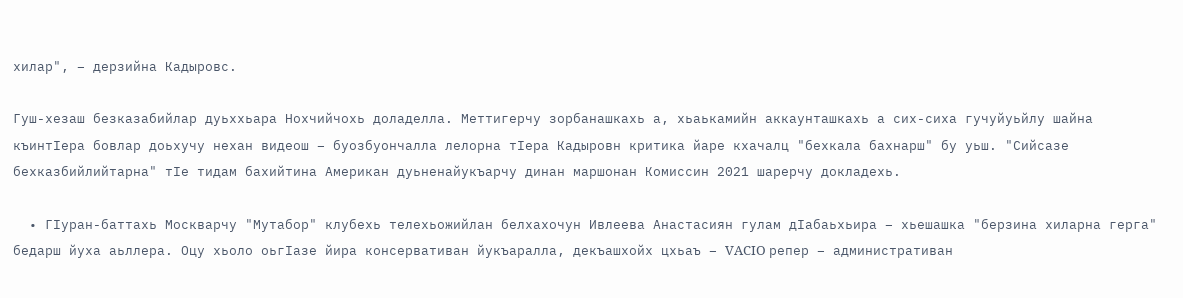хилар", – дерзийна Кадыровс.

Гуш-хезаш безказабийлар дуьххьара Нохчийчохь доладелла. Меттигерчу зорбанашкахь а, хьаькамийн аккаунташкахь а сих-сиха гучуйуьйлу шайна къинтIера бовлар доьхучу нехан видеош – буозбуончалла лелорна тIера Кадыровн критика йаре кхачалц "бехкала бахнарш" бу уьш. "Сийсазе бехказбийлийтарна" тIе тидам бахийтина Американ дуьненайукъарчу динан маршонан Комиссин 2021 шарерчу докладехь.

  • ГIуран-баттахь Москварчу "Мутабор" клубехь телехьожийлан белхахочун Ивлеева Анастасиян гулам дIабаьхьира – хьешашка "берзина хиларна герга" бедарш йуха аьллера. Оцу хьоло оьгIазе йира консервативан йукъаралла, декъашхойх цхьаъ – VACIO репер – административан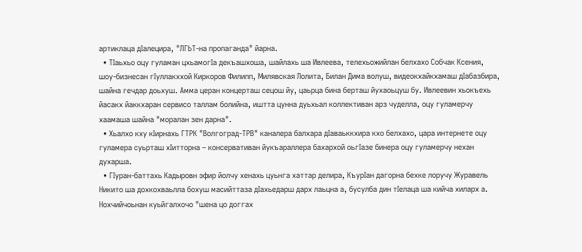артиклаца дIалецира, "ЛГЬТ-на пропаганда" йарна.
  • ТIаьхьо оцу гуламан цхьамогIа декъашхоша, шайлахь ша Ивлеева, телехьожийлан белхахо Собчак Ксения, шоу-бизнесан гIуллакххой Киркоров Филипп, Милявская Лолита, Билан Дима волуш, видеокхайкхамаш дIабазбира, шайна гечдар доьхуш. Амма церан концерташ сецош йу, цаьрца бина берташ йухаоьцуш бу. Ивлеевин хьокъехь йасакх йаккхаран сервисо таллам болийна, иштта цунна дуьхьал коллективан арз чуделла, оцу гуламерчу хаамаша шайна "моралан зен дарна".
  • Хьалхо кху кIирнахь ГТРК "Волгоград-ТРВ" каналера балхара дIаваьккхира кхо белхахо, цара интернете оцу гуламера суьрташ хIитторна – консервативан йукъараллера бахархой оьгIазе бинера оцу гуламерчу нехан духарша.
  • ГIуран-баттахь Кадыровн эфир йолчу хенахь цуьнга хаттар делира, КъурIан дагорна бехке лоручу Журавель Никито ша дохкохваьлла бохуш масийттаза дIахьедарш дарх лаьцна а, бусулба дин тIелаца ша кийча хиларх а. Нохчийчоьнан куьйгалхочо "шена цо доггах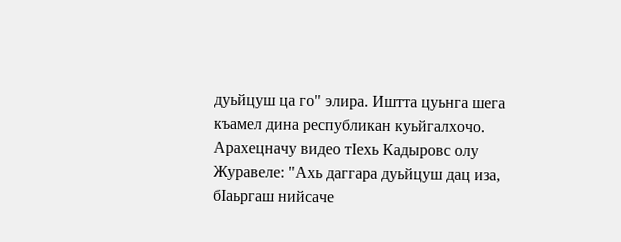дуьйцуш ца го" элира. Иштта цуьнга шега къамел дина республикан куьйгалхочо. Арахецначу видео тIехь Кадыровс олу Журавеле: "Ахь даггара дуьйцуш дац иза, бIаьргаш нийсаче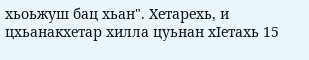хьоьжуш бац хьан". Хетарехь, и цхьанакхетар хилла цуьнан хIетахь 15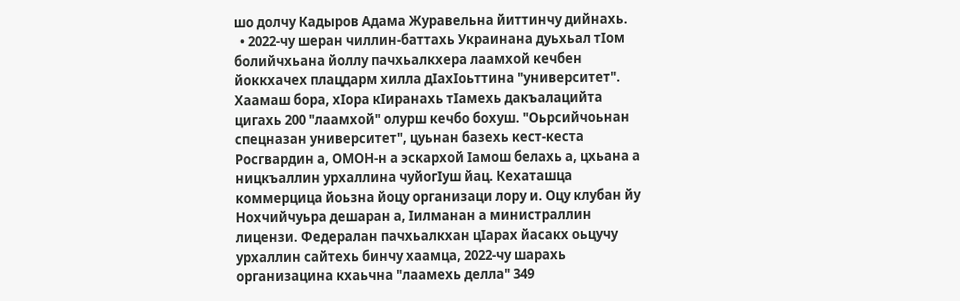шо долчу Кадыров Адама Журавельна йиттинчу дийнахь.
  • 2022-чу шеран чиллин-баттахь Украинана дуьхьал тIом болийчхьана йоллу пачхьалкхера лаамхой кечбен йоккхачех плацдарм хилла дIахIоьттина "университет". Хаамаш бора, хIора кIиранахь тIамехь дакъалацийта цигахь 200 "лаамхой" олурш кечбо бохуш. "Оьрсийчоьнан спецназан университет", цуьнан базехь кест-кеста Росгвардин а, ОМОН-н а эскархой Iамош белахь а, цхьана а ницкъаллин урхаллина чуйогIуш йац. Кехаташца коммерцица йоьзна йоцу организаци лору и. Оцу клубан йу Нохчийчуьра дешаран а, Iилманан а министраллин лицензи. Федералан пачхьалкхан цIарах йасакх оьцучу урхаллин сайтехь бинчу хаамца, 2022-чу шарахь организацина кхаьчна "лаамехь делла" 349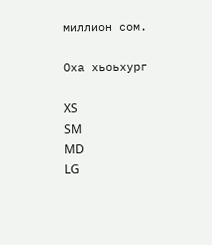миллион сом.

Оха хьоьхург

XS
SM
MD
LG